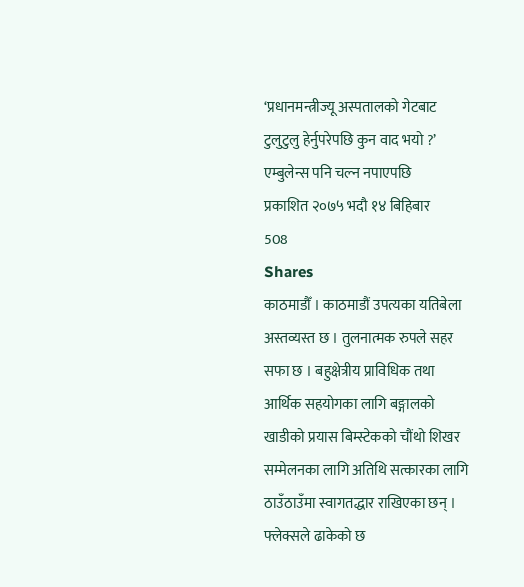‘प्रधानमन्त्रीज्यू अस्पतालको गेटबाट टुलुटुलु हेर्नुपरेपछि कुन वाद भयो ?’
एम्बुलेन्स पनि चल्न नपाएपछि
प्रकाशित २०७५ भदौ १४ बिहिबार
508
Shares
काठमाडौँ । काठमाडौं उपत्यका यतिबेला अस्तव्यस्त छ । तुलनात्मक रुपले सहर सफा छ । बहुक्षेत्रीय प्राविधिक तथा आर्थिक सहयोगका लागि बङ्गालको खाडीको प्रयास बिम्स्टेकको चौंथो शिखर सम्मेलनका लागि अतिथि सत्कारका लागि ठाउँठाउँमा स्वागतद्धार राखिएका छन् । फ्लेक्सले ढाकेको छ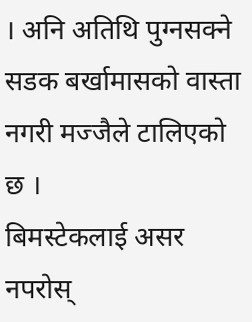। अनि अतिथि पुग्नसक्ने सडक बर्खामासको वास्ता नगरी मज्जैले टालिएको छ ।
बिमस्टेकलाई असर नपरोस्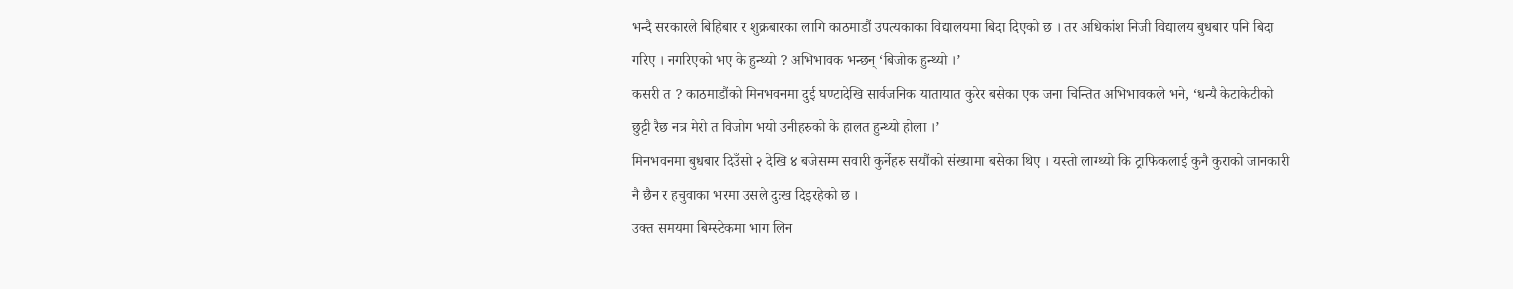भन्दै सरकारले बिहिबार र शुक्रबारका लागि काठमाडौं उपत्यकाका विद्यालयमा बिदा दिएको छ । तर अधिकांश निजी विद्यालय बुधबार पनि बिदा गरिए । नगरिएको भए के हुन्थ्यो ? अभिभावक भन्छन् ‘बिजोक हुन्थ्यो ।’
कसरी त ? काठमाडौंको मिनभवनमा दुई घण्टादेखि सार्वजनिक यातायात कुरेर बसेका एक जना चिन्तित अभिभावकले भने, ‘धन्यै केटाकेटीको छुट्टी रैछ नत्र मेरो त विजोग भयो उनीहरुको के हालत हुन्थ्यो होला ।’
मिनभवनमा बुधबार दिउँसो २ देखि ४ बजेसम्म सवारी कुर्नेहरु सयौंको संख्यामा बसेका थिए । यस्तो लाग्थ्यो कि ट्राफिकलाई कुनै कुराको जानकारी नै छैन र हचुवाका भरमा उसले दुःख दिइरहेको छ ।
उक्त समयमा बिम्स्टेकमा भाग लिन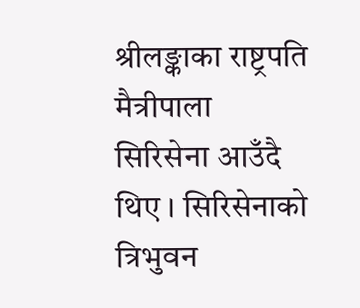श्रीलङ्काका राष्ट्रपति मैत्रीपाला सिरिसेना आउँदै थिए । सिरिसेनाको त्रिभुवन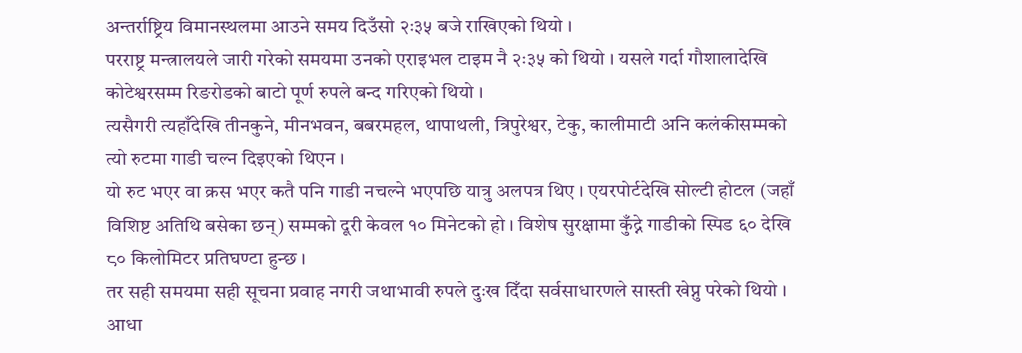अन्तर्राष्ट्रिय विमानस्थलमा आउने समय दिउँसो २ः३५ बजे राखिएको थियो ।
परराष्ट्र मन्त्रालयले जारी गरेको समयमा उनको एराइभल टाइम नै २ः३५ को थियो । यसले गर्दा गौशालादेखि कोटेश्वरसम्म रिङरोडको बाटो पूर्ण रुपले बन्द गरिएको थियो ।
त्यसैगरी त्यहाँदेखि तीनकुने, मीनभवन, बबरमहल, थापाथली, त्रिपुरेश्वर, टेकु, कालीमाटी अनि कलंकीसम्मको त्यो रुटमा गाडी चल्न दिइएको थिएन ।
यो रुट भएर वा क्रस भएर कतै पनि गाडी नचल्ने भएपछि यात्रु अलपत्र थिए । एयरपोर्टदेखि सोल्टी होटल (जहाँ विशिष्ट अतिथि बसेका छन्) सम्मको दूरी केवल १० मिनेटको हो । विशेष सुरक्षामा कुँद्ने गाडीको स्पिड ६० देखि ८० किलोमिटर प्रतिघण्टा हुन्छ ।
तर सही समयमा सही सूचना प्रवाह नगरी जथाभावी रुपले दुःख दिँदा सर्वसाधारणले सास्ती खेप्नु परेको थियो । आधा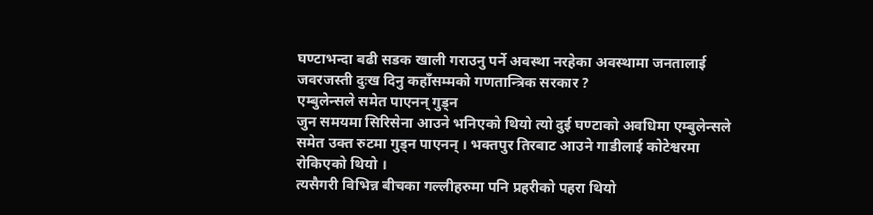घण्टाभन्दा बढी सडक खाली गराउनु पर्ने अवस्था नरहेका अवस्थामा जनतालाई जवरजस्ती दुःख दिनु कहाँसम्मको गणतान्त्रिक सरकार ?
एम्बुलेन्सले समेत पाएनन् गुड्न
जुन समयमा सिरिसेना आउने भनिएको थियो त्यो दुई घण्टाको अवधिमा एम्बुलेन्सले समेत उक्त रुटमा गुड्न पाएनन् । भक्तपुर तिरबाट आउने गाडीलाई कोटेश्वरमा रोकिएको थियो ।
त्यसैगरी विभिन्न बीचका गल्लीहरुमा पनि प्रहरीको पहरा थियो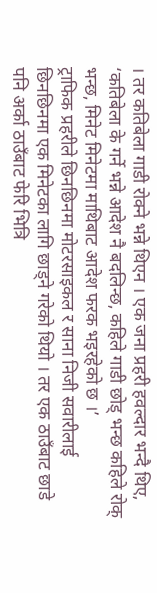। तर कतिबेला गाडी रोक्ने भन्ने थिएन । एक जना प्रहरी हवल्दार भन्दै थिए, ‘कतिबेला के गर्ने भन्ने आदेश नै बदलिन्छ, कहिले गाडी छोड् भन्छ कहिले रोक् भन्छ, मिनेट मिनेटमा माथिबाट आदेश फरक भइरहेको छ ।’
ट्राफिक प्रहरीले छिनछिनमा मोटरसाइकल र साना निजी सवारीलाई छिनछिनमा एक मिनेटका लागि छाड्ने गरेको थियो । तर एक ठाउँबाट छाडे पनि अर्का ठाउँबाट फेरि भित्रि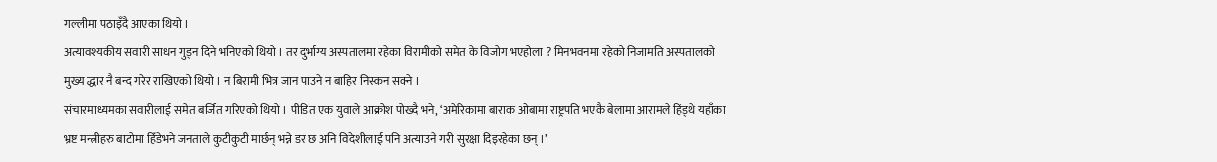गल्लीमा पठाइँदै आएका थियो ।
अत्यावश्यकीय सवारी साधन गुड्न दिने भनिएको थियो । तर दुर्भाग्य अस्पतालमा रहेका विरामीको समेत के विजोग भएहोला ? मिनभवनमा रहेको निजामति अस्पतालको मुख्य द्धार नै बन्द गरेर राखिएको थियो । न बिरामी भित्र जान पाउने न बाहिर निस्कन सक्ने ।
संचारमाध्यमका सवारीलाई समेत बर्जित गरिएको थियो । पीडित एक युवाले आक्रोश पोख्दै भने, ‘अमेरिकामा बाराक ओबामा राष्ट्रपति भएकै बेलामा आरामले हिंड्थे यहाँका भ्रष्ट मन्त्रीहरु बाटोमा हिँडेभने जनताले कुटीकुटी मार्छन् भन्ने डर छ अनि विदेशीलाई पनि अत्याउने गरी सुरक्षा दिइरहेका छन् ।’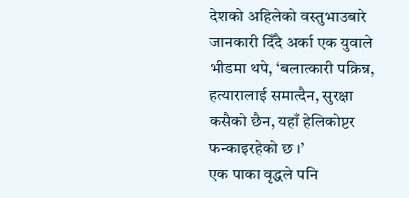देशको अहिलेको वस्तुभाउबारे जानकारी दिँदै अर्का एक युवाले भीडमा थपे, ‘बलात्कारी पक्रिन्न, हत्यारालाई समात्दैन, सुरक्षा कसैको छैन, यहाँ हेलिकोप्टर फन्काइरहेको छ ।’
एक पाका वृद्धले पनि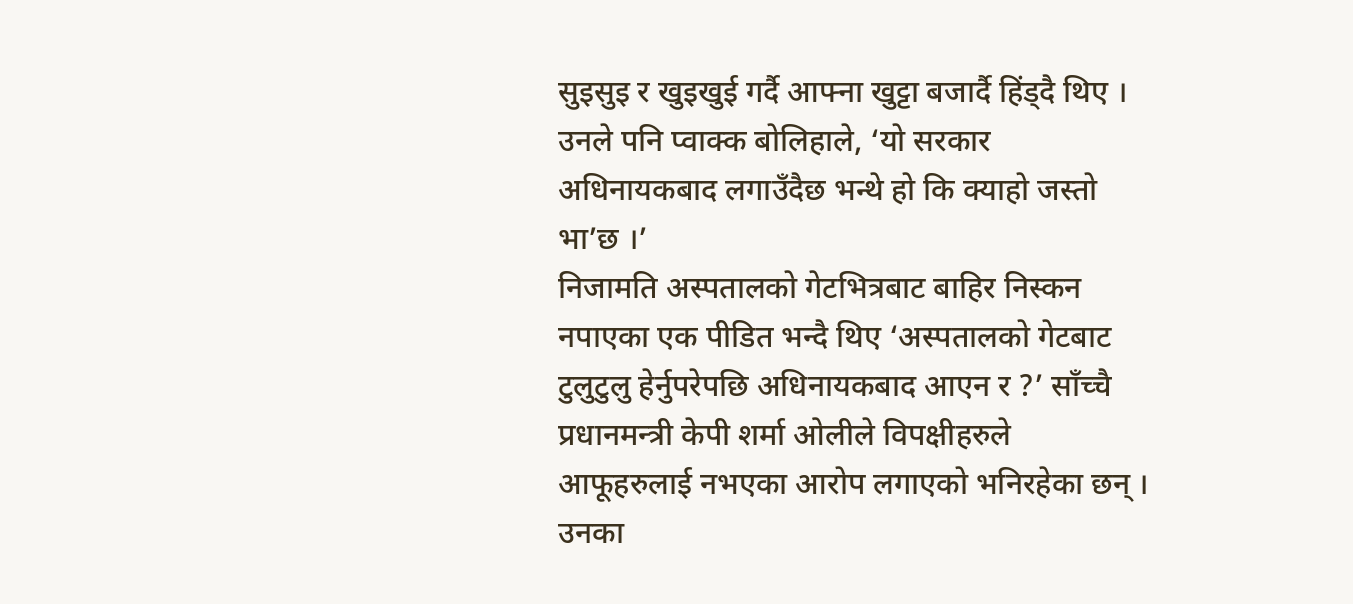सुइसुइ र खुइखुई गर्दै आफ्ना खुट्टा बजार्दै हिंड्दै थिए । उनले पनि प्वाक्क बोलिहाले, ‘यो सरकार अधिनायकबाद लगाउँदैछ भन्थे हो कि क्याहो जस्तो भा’छ ।’
निजामति अस्पतालको गेटभित्रबाट बाहिर निस्कन नपाएका एक पीडित भन्दै थिए ‘अस्पतालको गेटबाट टुलुटुलु हेर्नुपरेपछि अधिनायकबाद आएन र ?’ साँच्चै प्रधानमन्त्री केपी शर्मा ओलीले विपक्षीहरुले आफूहरुलाई नभएका आरोप लगाएको भनिरहेका छन् । उनका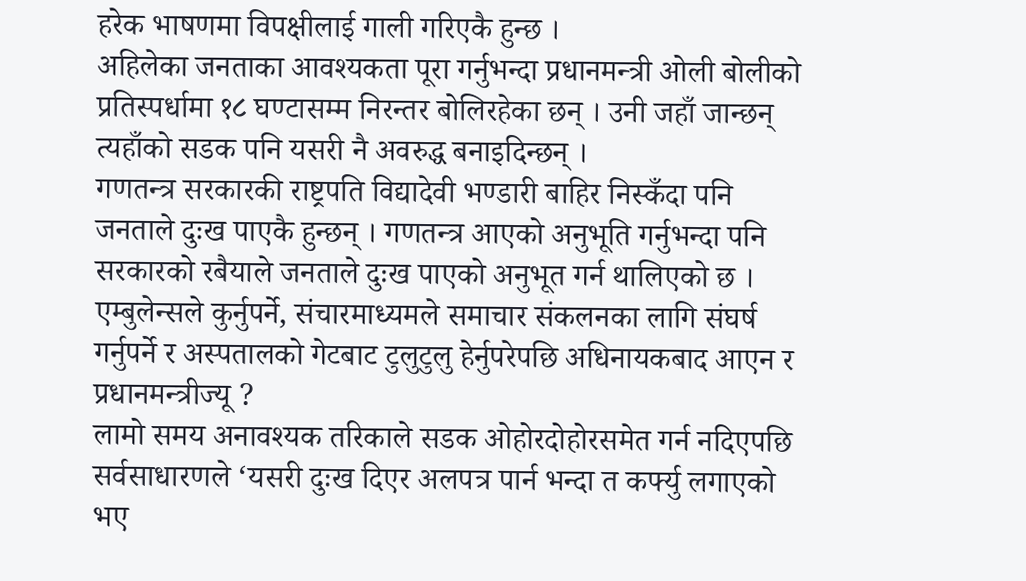हरेक भाषणमा विपक्षीलाई गाली गरिएकै हुन्छ ।
अहिलेका जनताका आवश्यकता पूरा गर्नुभन्दा प्रधानमन्त्री ओली बोलीको प्रतिस्पर्धामा १८ घण्टासम्म निरन्तर बोलिरहेका छन् । उनी जहाँ जान्छन् त्यहाँको सडक पनि यसरी नै अवरुद्ध बनाइदिन्छन् ।
गणतन्त्र सरकारकी राष्ट्रपति विद्यादेवी भण्डारी बाहिर निस्कँदा पनि जनताले दुःख पाएकै हुन्छन् । गणतन्त्र आएको अनुभूति गर्नुभन्दा पनि सरकारको रबैयाले जनताले दुःख पाएको अनुभूत गर्न थालिएको छ ।
एम्बुलेन्सले कुर्नुपर्ने, संचारमाध्यमले समाचार संकलनका लागि संघर्ष गर्नुपर्ने र अस्पतालको गेटबाट टुलुटुलु हेर्नुपरेपछि अधिनायकबाद आएन र प्रधानमन्त्रीज्यू ?
लामो समय अनावश्यक तरिकाले सडक ओहोरदोहोरसमेत गर्न नदिएपछि सर्वसाधारणले ‘यसरी दुःख दिएर अलपत्र पार्न भन्दा त कर्फ्यु लगाएको भए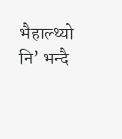भैहाल्थ्यो नि’ भन्दै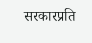सरकारप्रति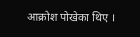आक्रोश पोखेका थिए ।